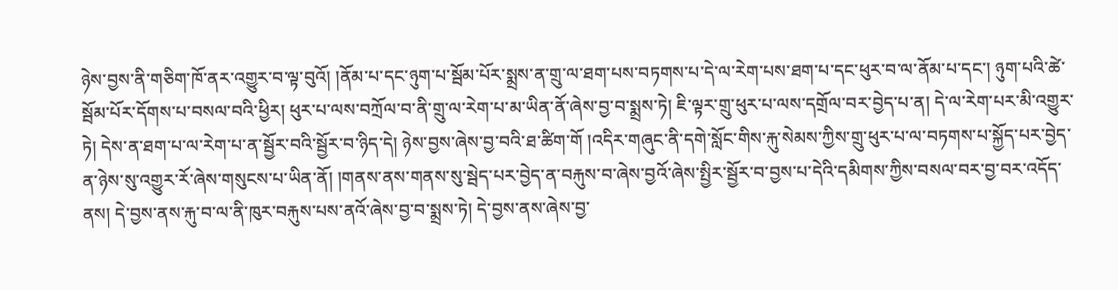ཉེས་བྱས་ནི་གཅིག་ཁོ་ནར་འགྱུར་བ་ལྟ་བུའོ། །ནོམ་པ་དང་ཉུག་པ་སྦོམ་པོར་སྨྲས་ན་གྲུ་ལ་ཐག་པས་བཏགས་པ་དེ་ལ་རེག་པས་ཐག་པ་དང་ཕུར་བ་ལ་ནོམ་པ་དང་། ཉུག་པའི་ཚེ་སྦོམ་པོར་དོགས་པ་བསལ་བའི་ཕྱིར། ཕུར་པ་ལས་བཀྲོལ་བ་ནི་གྲུ་ལ་རེག་པ་མ་ཡིན་ནོ་ཞེས་བྱ་བ་སྨྲས་ཏེ། ཇི་ལྟར་གྲུ་ཕུར་པ་ལས་དགྲོལ་བར་བྱེད་པ་ན། དེ་ལ་རེག་པར་མི་འགྱུར་ཏེ། དེས་ན་ཐག་པ་ལ་རེག་པ་ན་སྦྱོར་བའི་སྦྱོར་བ་ཉིད་དེ། ཉེས་བྱས་ཞེས་བྱ་བའི་ཐ་ཚིག་གོ །འདིར་གཞུང་ནི་དགེ་སློང་གིས་རྐུ་སེམས་ཀྱིས་གྲུ་ཕུར་པ་ལ་བཏགས་པ་སྐྱོད་པར་བྱེད་ན་ཉེས་སུ་འགྱུར་རོ་ཞེས་གསུངས་པ་ཡིན་ནོ། །གནས་ནས་གནས་སུ་སྦེད་པར་བྱེད་ན་བརྐུས་བ་ཞེས་བྱའོ་ཞེས་སྤྱིར་སྦྱོར་བ་བྱས་པ་དེའི་དམིགས་ཀྱིས་བསལ་བར་བྱ་བར་འདོད་ནས། དེ་བྱས་ནས་རྐུ་བ་ལ་ནི་ཁུར་བརྐུས་པས་ནའོ་ཞེས་བྱ་བ་སྨྲས་ཏེ། དེ་བྱས་ནས་ཞེས་བྱ་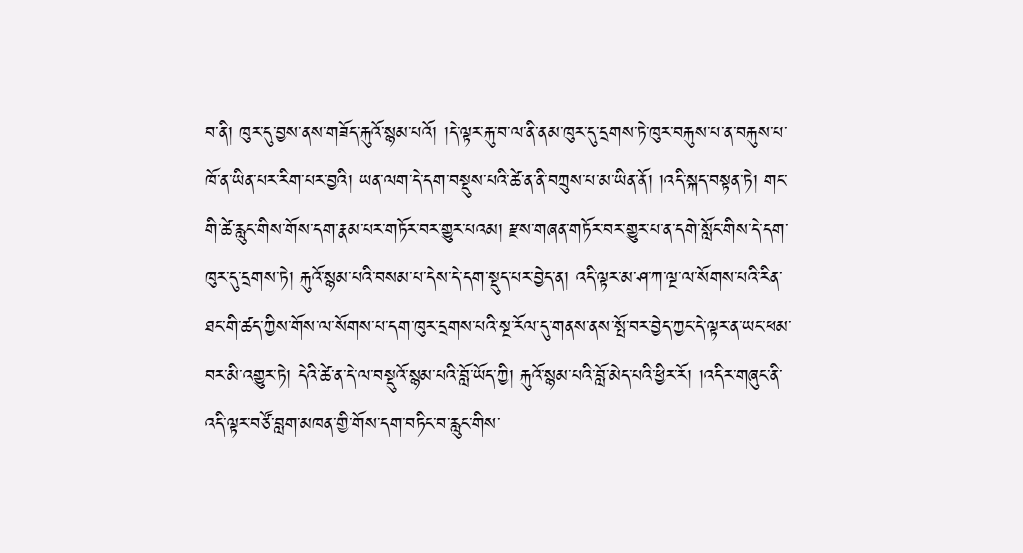བ་ནི། ཁུར་དུ་བྱས་ནས་གཟོད་རྐུའོ་སྙམ་པའོ། །དེ་ལྟར་རྐུ་བ་ལ་ནི་ནམ་ཁུར་དུ་དྲགས་ཏེ་ཁུར་བརྐུས་པ་ན་བརྐུས་པ་ཁོ་ན་ཡིན་པར་རིག་པར་བྱའི། ཡན་ལག་དེ་དག་བསྡུས་པའི་ཚེ་ན་ནི་བཀྲུས་པ་མ་ཡིན་ནོ། །འདི་སྐད་བསྟན་ཏེ། གང་གི་ཚེ་རླུང་གིས་གོས་དག་རྣམ་པར་གཏོར་བར་གྱུར་པའམ། རྫས་གཞན་གཏོར་བར་གྱུར་པ་ན་དགེ་སློང་གིས་དེ་དག་ཁུར་དུ་དྲགས་ཏེ། རྐུའོ་སྙམ་པའི་བསམ་པ་དེས་དེ་དག་སྡུད་པར་བྱེད་ན། འདི་ལྟར་མ་ཤ་ཀ་ལྔ་ལ་སོགས་པའི་རིན་ཐང་གི་ཚད་ཀྱིས་གོས་ལ་སོགས་པ་དག་ཁུར་དྲགས་པའི་སྔ་རོལ་དུ་གནས་ནས་སྤོ་བར་བྱེད་ཀྱང་དེ་ལྟར་ན་ཡང་ཕམ་བར་མི་འགྱུར་ཏེ། དེའི་ཚེ་ན་དེ་ལ་བསྡུའོ་སྙམ་པའི་བློ་ཡོད་ཀྱི། རྐུའོ་སྙམ་པའི་བློ་མེད་པའི་ཕྱིར་རོ། །འདིར་གཞུང་ནི་འདི་ལྟར་བཙོ་བླག་མཁན་གྱི་གོས་དག་བཏིང་བ་རླུང་གིས་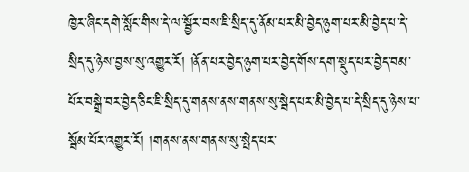ཁྱེར་ཞིང་དགེ་སློང་གིས་དེ་ལ་སྦྱོར་བས་ཇི་སྲིད་དུ་ནོམ་པར་མི་བྱེད་ཉུག་པར་མི་བྱེད་པ་དེ་སྲིད་དུ་ཉེས་བྱས་སུ་འགྱུར་རོ། །ནོན་པར་བྱེད་ཉུག་པར་བྱེད་གོས་དག་སྡུད་པར་བྱེད་བམ་པོར་བསྒྲེ་བར་བྱེད་ཅིང་ཇི་སྲིད་དུ་གནས་ནས་གནས་སུ་སྦེད་པར་མི་བྱེད་པ་དེ་སྲིད་དུ་ཉེས་པ་སྦོམ་པོར་འགྱུར་རོ། །གནས་ནས་གནས་སུ་སྤེད་པར་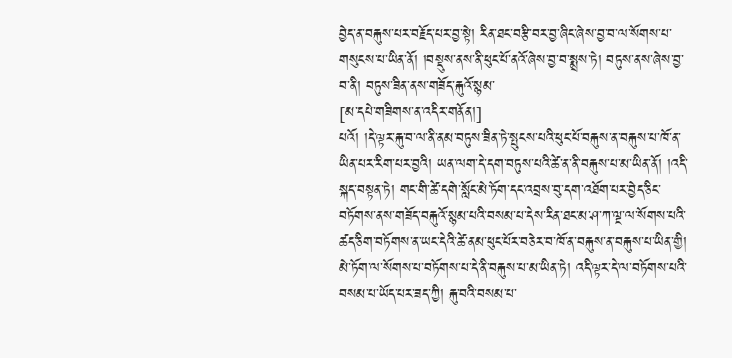བྱེད་ན་བརྐུས་པར་བརྗོད་པར་བྱ་སྟེ། རིན་ཐང་བརྩི་བར་བྱ་ཞིང་ཞེས་བྱ་བ་ལ་སོགས་པ་གསུངས་པ་ཡིན་ནོ། །བསྡུས་ནས་ནི་ཕུང་པོ་ནའོ་ཞེས་བྱ་བ་སྨྲས་ཏེ། བཏུས་ནས་ཞེས་བྱ་བ་ནི། བཏུས་ཟིན་ནས་གཟོད་རྐུའོ་སྙམ་
[མ་དཔེ་གཟིགས་ན་འདིར་གནོན།]
པའོ། །དེ་ལྟར་རྐུ་བ་ལ་ནི་ནམ་བཏུས་ཟིན་ཏེ་སྤུངས་པའི་ཕུང་པོ་བརྐུས་ན་བརྐུས་པ་ཁོ་ན་ཡིན་པར་རིག་པར་བྱའི། ཡན་ལག་དེ་དག་བཏུས་པའི་ཚེ་ན་ནི་བརྐུས་པ་མ་ཡིན་ནོ། །འདི་སྐད་བསྟན་ཏེ། གང་གི་ཚེ་དགེ་སློང་མེ་ཏོག་དང་འབྲས་བུ་དག་འཐོག་པར་བྱེད་ཅིང་བཏོགས་ནས་གཟོད་བརྐུའོ་སྙམ་པའི་བསམ་པ་དེས་རིན་ཐང་མ་ཤ་ཀ་ལྔ་ལ་སོགས་པའི་ཚད་ཅིག་བཏོགས་ན་ཡང་དེའི་ཚེ་ནམ་ཕུང་པོར་བཅེར་བ་ཁོ་ན་བརྐུས་ན་བརྐུས་པ་ཡིན་གྱི། མེ་ཏོག་ལ་སོགས་པ་བཏོགས་པ་དེ་ནི་བརྐུས་པ་མ་ཡིན་ཏེ། འདི་ལྟར་དེ་ལ་བཏོགས་པའི་བསམ་པ་ཡོད་པར་ཟད་ཀྱི། རྐུ་བའི་བསམ་པ་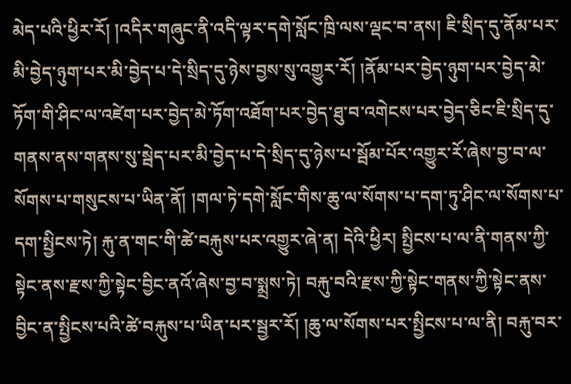མེད་པའི་ཕྱིར་རོ། །འདིར་གཞུང་ནི་འདི་ལྟར་དགེ་སློང་ཁྲི་ལས་ལྡང་བ་ནས། ཇི་སྲིད་དུ་ནོམ་པར་མི་བྱེད་ཉུག་པར་མི་བྱེད་པ་དེ་སྲིད་དུ་ཉེས་བྱས་སུ་འགྱུར་རོ། །ནོམ་པར་བྱེད་ཉུག་པར་བྱེད་མེ་ཏོག་གི་ཤིང་ལ་འཛེག་པར་བྱེད་མེ་ཏོག་འཐོག་པར་བྱེད་ཐུ་བ་འགེངས་པར་བྱེད་ཅིང་ཇི་སྲིད་དུ་གནས་ནས་གནས་སུ་སྦེད་པར་མི་བྱེད་པ་དེ་སྲིད་དུ་ཉེས་པ་སྦོམ་པོར་འགྱུར་རོ་ཞེས་བྱ་བ་ལ་སོགས་པ་གསུངས་པ་ཡིན་ནོ། །གལ་ཏེ་དགེ་སློང་གིས་ཆུ་ལ་སོགས་པ་དག་ཏུ་ཤིང་ལ་སོགས་པ་དག་སྤྱིངས་ཏེ། རྐུ་ན་གང་གི་ཚེ་བརྐུས་པར་འགྱུར་ཞེ་ན། དེའི་ཕྱིར། སྤྱིངས་པ་ལ་ནི་གནས་ཀྱི་སྟེང་ནས་རྫས་ཀྱི་སྟེང་བྱིང་ནའོ་ཞེས་བྱ་བ་སྨྲས་ཏེ། བརྐུ་བའི་རྫས་ཀྱི་སྟེང་གནས་ཀྱི་སྟེང་ནས་བྱིང་ན་སྤྱིངས་པའི་ཚེ་བརྐུས་པ་ཡིན་པར་སྦྱར་རོ། །ཆུ་ལ་སོགས་པར་སྤྱིངས་པ་ལ་ནི། བརྐུ་བར་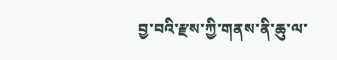བྱ་བའི་རྫས་ཀྱི་གནས་ནི་ཆུ་ལ་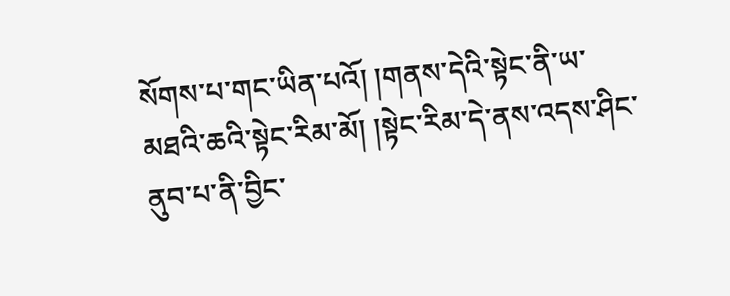སོགས་པ་གང་ཡིན་པའོ། །གནས་དེའི་སྟེང་ནི་ཡ་མཐའི་ཆའི་སྟེང་རིམ་མོ། །སྟེང་རིམ་དེ་ནས་འདས་ཤིང་ནུབ་པ་ནི་བྱིང་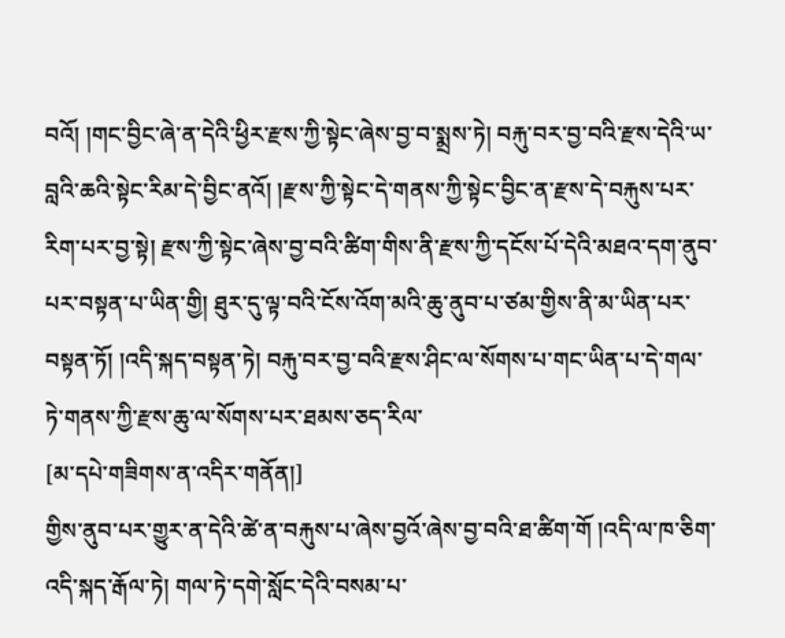བའོ། །གང་བྱིང་ཞེ་ན་དེའི་ཕྱིར་རྫས་ཀྱི་སྟེང་ཞེས་བྱ་བ་སྨྲས་ཏེ། བརྐུ་བར་བྱ་བའི་རྫས་དེའི་ཡ་བླའི་ཆའི་སྟེང་རིམ་དེ་བྱིང་ནའོ། །རྫས་ཀྱི་སྟེང་དེ་གནས་ཀྱི་སྟེང་བྱིང་ན་རྫས་དེ་བརྐུས་པར་རིག་པར་བྱ་སྟེ། རྫས་ཀྱི་སྟེང་ཞེས་བྱ་བའི་ཚིག་གིས་ནི་རྫས་ཀྱི་དངོས་པོ་དེའི་མཐའ་དག་ནུབ་པར་བསྟན་པ་ཡིན་གྱི། ཐུར་དུ་ལྟ་བའི་ངོས་འོག་མའི་ཆུ་ནུབ་པ་ཙམ་གྱིས་ནི་མ་ཡིན་པར་བསྟན་ཏོ། །འདི་སྐད་བསྟན་ཏེ། བརྐུ་བར་བྱ་བའི་རྫས་ཤིང་ལ་སོགས་པ་གང་ཡིན་པ་དེ་གལ་ཏེ་གནས་ཀྱི་རྫས་ཆུ་ལ་སོགས་པར་ཐམས་ཅད་རིལ་
[མ་དཔེ་གཟིགས་ན་འདིར་གནོན།]
གྱིས་ནུབ་པར་གྱུར་ན་དེའི་ཚེ་ན་བརྐུས་པ་ཞེས་བྱའོ་ཞེས་བྱ་བའི་ཐ་ཚིག་གོ །འདི་ལ་ཁ་ཅིག་འདི་སྐད་རྒོལ་ཏེ། གལ་ཏེ་དགེ་སློང་དེའི་བསམ་པ་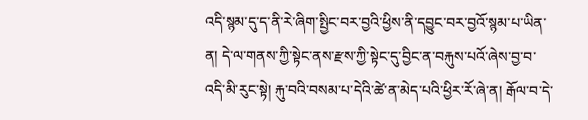འདི་སྙམ་དུ་ད་ནི་རེ་ཞིག་སྤྱིང་བར་བྱའི་ཕྱིས་ནི་དབྱུང་བར་བྱའོ་སྙམ་པ་ཡིན་ན། དེ་ལ་གནས་ཀྱི་སྟེང་ནས་རྫས་ཀྱི་སྟེང་དུ་བྱིང་ན་བརྐུས་པའོ་ཞེས་བྱ་བ་འདི་མི་རུང་སྟེ། རྐུ་བའི་བསམ་པ་དེའི་ཚེ་ན་མེད་པའི་ཕྱིར་རོ་ཞེ་ན། རྒོལ་བ་དེ་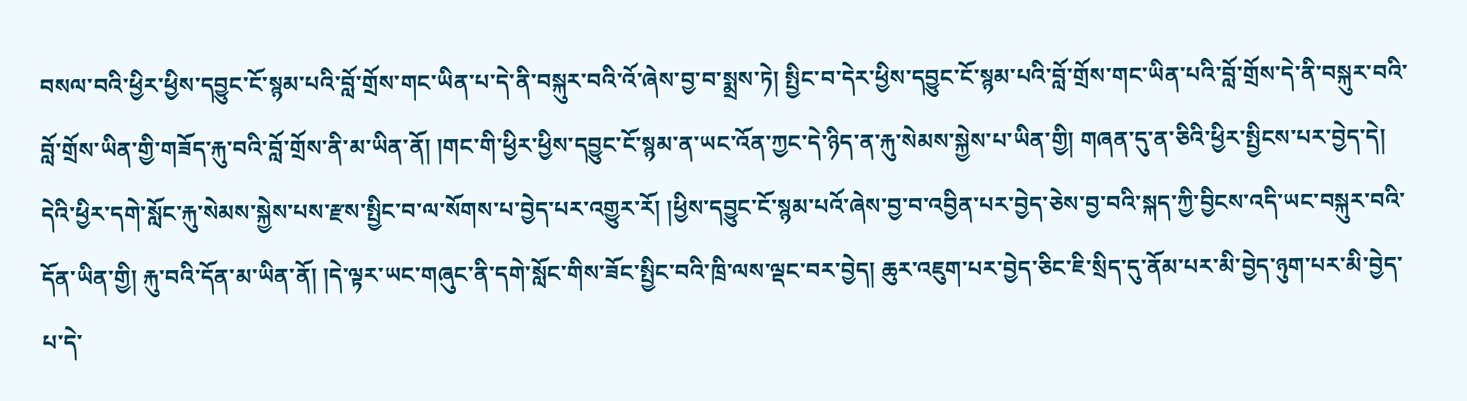བསལ་བའི་ཕྱིར་ཕྱིས་དབྱུང་ངོ་སྙམ་པའི་བློ་གྲོས་གང་ཡིན་པ་དེ་ནི་བསྐུར་བའི་འོ་ཞེས་བྱ་བ་སྨྲས་ཏེ། སྤྱིང་བ་དེར་ཕྱིས་དབྱུང་ངོ་སྙམ་པའི་བློ་གྲོས་གང་ཡིན་པའི་བློ་གྲོས་དེ་ནི་བསྐུར་བའི་བློ་གྲོས་ཡིན་གྱི་གཟོད་རྐུ་བའི་བློ་གྲོས་ནི་མ་ཡིན་ནོ། །གང་གི་ཕྱིར་ཕྱིས་དབྱུང་ངོ་སྙམ་ན་ཡང་འོན་ཀྱང་དེ་ཉིད་ན་རྐུ་སེམས་སྐྱེས་པ་ཡིན་གྱི། གཞན་དུ་ན་ཅིའི་ཕྱིར་སྤྱིངས་པར་བྱེད་དེ། དེའི་ཕྱིར་དགེ་སློང་རྐུ་སེམས་སྐྱེས་པས་རྫས་སྤྱིང་བ་ལ་སོགས་པ་བྱེད་པར་འགྱུར་རོ། །ཕྱིས་དབྱུང་ངོ་སྙམ་པའོ་ཞེས་བྱ་བ་འབྱིན་པར་བྱེད་ཅེས་བྱ་བའི་སྐད་ཀྱི་བྱིངས་འདི་ཡང་བསྐུར་བའི་དོན་ཡིན་གྱི། རྐུ་བའི་དོན་མ་ཡིན་ནོ། །དེ་ལྟར་ཡང་གཞུང་ནི་དགེ་སློང་གིས་ཟོང་སྤྱིང་བའི་ཁྲི་ལས་ལྡང་བར་བྱེད། ཆུར་འཇུག་པར་བྱེད་ཅིང་ཇི་སྲིད་དུ་ནོམ་པར་མི་བྱེད་ཉུག་པར་མི་བྱེད་པ་དེ་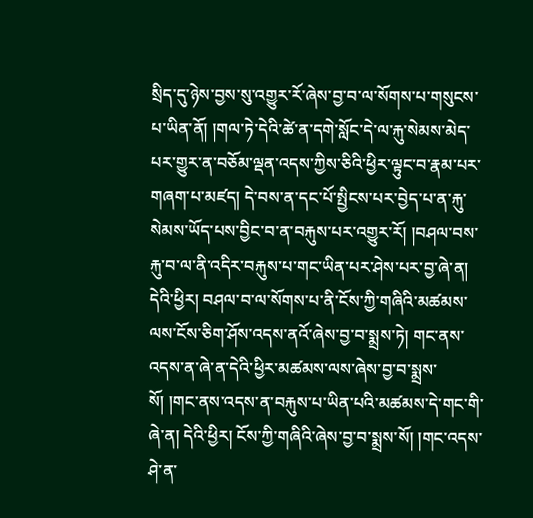སྲིད་དུ་ཉེས་བྱས་སུ་འགྱུར་རོ་ཞེས་བྱ་བ་ལ་སོགས་པ་གསུངས་པ་ཡིན་ནོ། །གལ་ཏེ་དེའི་ཚེ་ན་དགེ་སློང་དེ་ལ་རྐུ་སེམས་མེད་པར་གྱུར་ན་བཅོམ་ལྡན་འདས་ཀྱིས་ཅིའི་ཕྱིར་ལྟུང་བ་རྣམ་པར་གཞག་པ་མཛད། དེ་བས་ན་དང་པོ་སྤྱིངས་པར་བྱེད་པ་ན་རྐུ་སེམས་ཡོད་པས་བྱིང་བ་ན་བརྐུས་པར་འགྱུར་རོ། །བཤལ་བས་རྐུ་བ་ལ་ནི་འདིར་བརྐུས་པ་གང་ཡིན་པར་ཤེས་པར་བྱ་ཞེ་ན། དེའི་ཕྱིར། བཤལ་བ་ལ་སོགས་པ་ནི་ངོས་ཀྱི་གཞིའི་མཚམས་ལས་ངོས་ཅིག་ཤོས་འདས་ནའོ་ཞེས་བྱ་བ་སྨྲས་ཏེ། གང་ནས་འདས་ན་ཞེ་ན་དེའི་ཕྱིར་མཚམས་ལས་ཞེས་བྱ་བ་སྨྲས་སོ། །གང་ནས་འདས་ན་བརྐུས་པ་ཡིན་པའི་མཚམས་དེ་གང་གི་ཞེ་ན། དེའི་ཕྱིར། ངོས་ཀྱི་གཞིའི་ཞེས་བྱ་བ་སྨྲས་སོ། །གང་འདས་ཤེ་ན་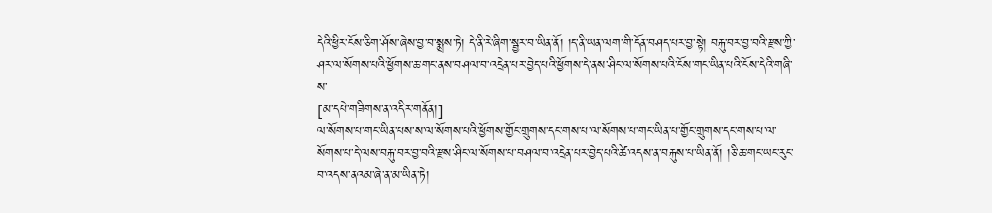དེའི་ཕྱིར་ངོས་ཅིག་ཤོས་ཞེས་བྱ་བ་སྨྲས་ཏེ། དེ་ནི་རེ་ཞིག་སྦྱར་བ་ཡིན་ནོ། །ད་ནི་ཡན་ལག་གི་དོན་བཤད་པར་བྱ་སྟེ། བརྐུ་བར་བྱ་བའི་རྫས་ཀྱི་ཤར་ལ་སོགས་པའི་ཕྱོགས་ཆ་གང་ནས་བཤལ་བ་འདྲེན་པར་བྱེད་པའི་ཕྱོགས་དེ་ནས་ཤིང་ལ་སོགས་པའི་ངོས་གང་ཡིན་པའི་ངོས་དེའི་གཞི་ས་
[མ་དཔེ་གཟིགས་ན་འདིར་གནོན།]
ལ་སོགས་པ་གང་ཡིན་པས་ས་ལ་སོགས་པའི་ཕྱོགས་གྱོང་གྲུགས་དང་གས་པ་ལ་སོགས་པ་གང་ཡིན་པ་གྱོང་གྲུགས་དང་གས་པ་ལ་སོགས་པ་དེ་ལས་བརྐུ་བར་བྱ་བའི་རྫས་ཤིང་ལ་སོགས་པ་བཤལ་བ་འདྲེན་པར་བྱེད་པའི་ཚེ་འདས་ན་བརྐུས་པ་ཡིན་ནོ། །ཅི་ཆ་གང་ཡང་རུང་བ་འདས་ནའམ་ཞེ་ན་མ་ཡིན་ཏེ།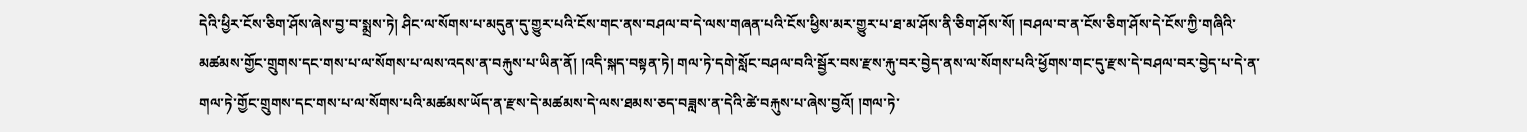དེའི་ཕྱིར་ངོས་ཅིག་ཤོས་ཞེས་བྱ་བ་སྨྲས་ཏེ། ཤིང་ལ་སོགས་པ་མདུན་དུ་གྱུར་པའི་ངོས་གང་ནས་བཤལ་བ་དེ་ལས་གཞན་པའི་ངོས་ཕྱིས་མར་གྱུར་པ་ཐ་མ་ཤོས་ནི་ཅིག་ཤོས་སོ། །བཤལ་བ་ན་ངོས་ཅིག་ཤོས་དེ་ངོས་ཀྱི་གཞིའི་མཚམས་གྱོང་གྲུགས་དང་གས་པ་ལ་སོགས་པ་ལས་འདས་ན་བརྐུས་པ་ཡིན་ནོ། །འདི་སྐད་བསྟན་ཏེ། གལ་ཏེ་དགེ་སློང་བཤལ་བའི་སྦྱོར་བས་རྫས་རྐུ་བར་བྱེད་ནས་ལ་སོགས་པའི་ཕྱོགས་གང་དུ་རྫས་དེ་བཤལ་བར་བྱེད་པ་དེ་ན་གལ་ཏེ་གྱོང་གྲུགས་དང་གས་པ་ལ་སོགས་པའི་མཚམས་ཡོད་ན་རྫས་དེ་མཚམས་དེ་ལས་ཐམས་ཅད་བཟླས་ན་དེའི་ཚེ་བརྐུས་པ་ཞེས་བྱའོ། །གལ་ཏེ་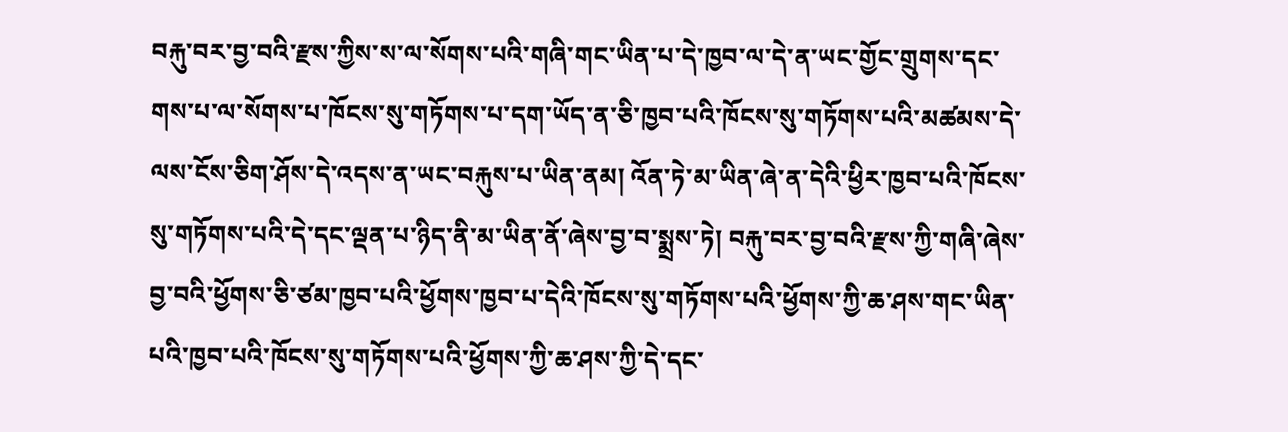བརྐུ་བར་བྱ་བའི་རྫས་ཀྱིས་ས་ལ་སོགས་པའི་གཞི་གང་ཡིན་པ་དེ་ཁྱབ་ལ་དེ་ན་ཡང་གྱོང་གྲུགས་དང་གས་པ་ལ་སོགས་པ་ཁོངས་སུ་གཏོགས་པ་དག་ཡོད་ན་ཅི་ཁྱབ་པའི་ཁོངས་སུ་གཏོགས་པའི་མཚམས་དེ་ལས་ངོས་ཅིག་ཤོས་དེ་འདས་ན་ཡང་བརྐུས་པ་ཡིན་ནམ། འོན་ཏེ་མ་ཡིན་ཞེ་ན་དེའི་ཕྱིར་ཁྱབ་པའི་ཁོངས་སུ་གཏོགས་པའི་དེ་དང་ལྡན་པ་ཉིད་ནི་མ་ཡིན་ནོ་ཞེས་བྱ་བ་སྨྲས་ཏེ། བརྐུ་བར་བྱ་བའི་རྫས་ཀྱི་གཞི་ཞེས་བྱ་བའི་ཕྱོགས་ཅི་ཙམ་ཁྱབ་པའི་ཕྱོགས་ཁྱབ་པ་དེའི་ཁོངས་སུ་གཏོགས་པའི་ཕྱོགས་ཀྱི་ཆ་ཤས་གང་ཡིན་པའི་ཁྱབ་པའི་ཁོངས་སུ་གཏོགས་པའི་ཕྱོགས་ཀྱི་ཆ་ཤས་ཀྱི་དེ་དང་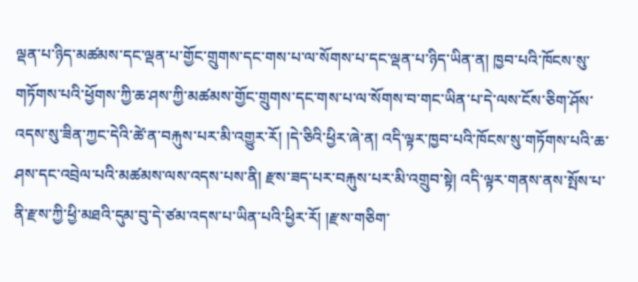ལྡན་པ་ཉིད་མཚམས་དང་ལྡན་པ་གྱོང་གྲུགས་དང་གས་པ་ལ་སོགས་པ་དང་ལྡན་པ་ཉིད་ཡིན་ན། ཁྱབ་པའི་ཁོངས་སུ་གཏོགས་པའི་ཕྱོགས་ཀྱི་ཆ་ཤས་ཀྱི་མཚམས་གྱོང་གྲུགས་དང་གས་པ་ལ་སོགས་བ་གང་ཡིན་པ་དེ་ལས་ངོས་ཅིག་ཤོས་འདས་སུ་ཟིན་ཀྱང་དེའི་ཚེ་ན་བརྐུས་པར་མི་འགྱུར་རོ། །དེ་ཅིའི་ཕྱིར་ཞེ་ན། འདི་ལྟར་ཁྱབ་པའི་ཁོངས་སུ་གཏོགས་པའི་ཆ་ཤས་དང་འབྲེལ་པའི་མཚམས་ལས་འདས་པས་ནི། རྫས་ཟད་པར་བརྐུས་པར་མི་འགྲུབ་སྟེ། འདི་ལྟར་གནས་ནས་སྤོས་པ་ནི་རྫས་ཀྱི་ཕྱི་མཐའི་དུམ་བུ་དེ་ཙམ་འདས་པ་ཡིན་པའི་ཕྱིར་རོ། །རྫས་གཅིག་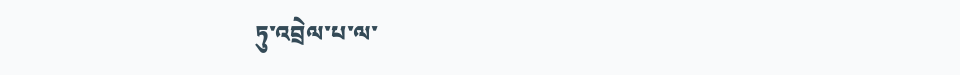ཏུ་འབྲེལ་པ་ལ་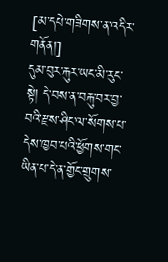[མ་དཔེ་གཟིགས་ན་འདིར་གནོན།]
དུམ་བུར་རྐུར་ཡང་མི་རུང་སྟེ། དེ་བས་ན་བརྐུ་བར་བྱ་བའི་རྫས་ཤིང་ལ་སོགས་པ་དེས་ཁྱབ་པའི་ཕྱོགས་གང་ཡིན་པ་དེ་ན་གྱོང་གྲུགས་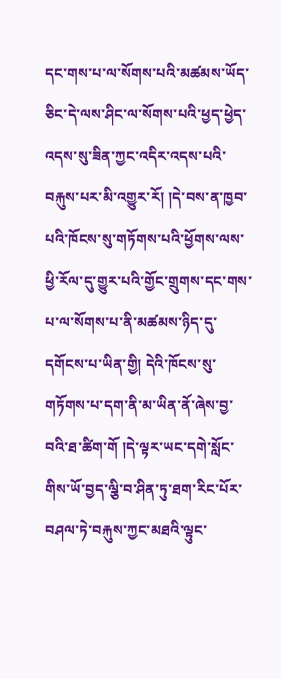དང་གས་པ་ལ་སོགས་པའི་མཚམས་ཡོད་ཅིང་དེ་ལས་ཤིང་ལ་སོགས་པའི་ཕྱད་ཕྱེད་འདས་སུ་ཟིན་ཀྱང་འདིར་འདས་པའི་བརྐུས་པར་མི་འགྱུར་རོ། །དེ་བས་ན་ཁྱབ་པའི་ཁོངས་སུ་གཏོགས་པའི་ཕྱོགས་ལས་ཕྱི་རོལ་དུ་གྱུར་པའི་གྱོང་གྲུགས་དང་གས་པ་ལ་སོགས་པ་ནི་མཚམས་ཉིད་དུ་དགོངས་པ་ཡིན་གྱི། དེའི་ཁོངས་སུ་གཏོགས་པ་དག་ནི་མ་ཡིན་ནོ་ཞེས་བྱ་བའི་ཐ་ཚིག་གོ །དེ་ལྟར་ཡང་དགེ་སློང་གིས་ཡོ་བྱད་ལྕི་བ་ཤིན་ཏུ་ཐག་རིང་པོར་བཤལ་ཏེ་བརྐུས་ཀྱང་མཐའི་ལྟུང་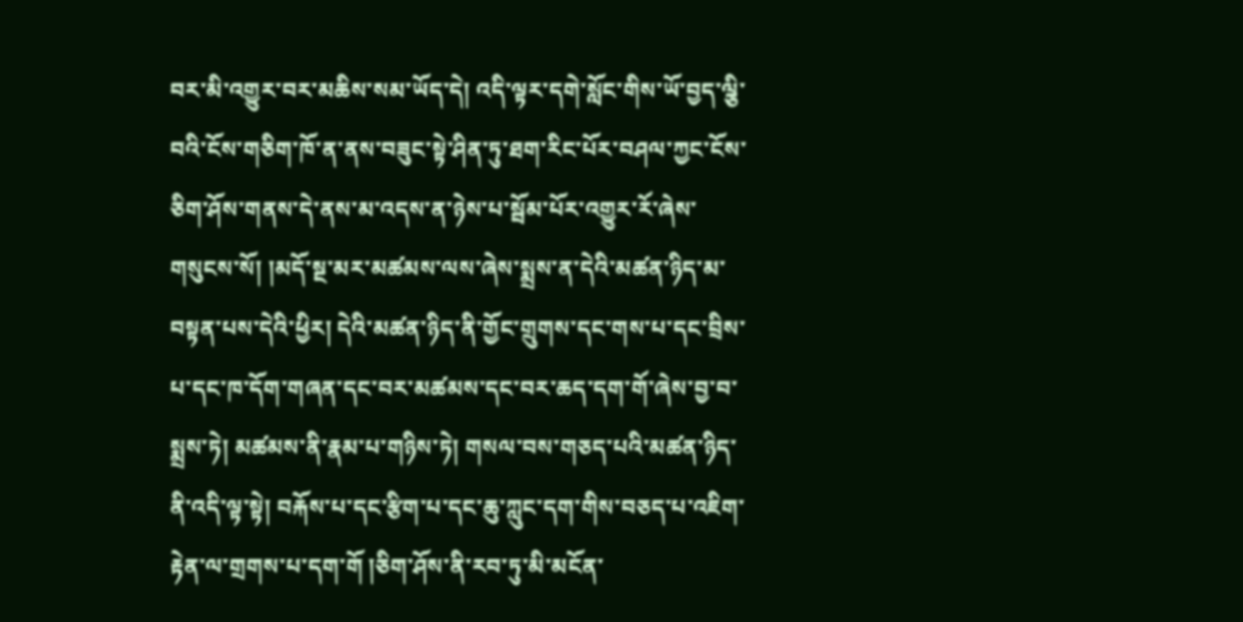བར་མི་འགྱུར་བར་མཆིས་སམ་ཡོད་དེ། འདི་ལྟར་དགེ་སློང་གིས་ཡོ་བྱད་ལྕི་བའི་ངོས་གཅིག་ཁོ་ན་ནས་བཟུང་སྟེ་ཤིན་ཏུ་ཐག་རིང་པོར་བཤལ་ཀྱང་ངོས་ཅིག་ཤོས་གནས་དེ་ནས་མ་འདས་ན་ཉེས་པ་སྦོམ་པོར་འགྱུར་རོ་ཞེས་གསུངས་སོ། །མདོ་སྔ་མར་མཚམས་ལས་ཞེས་སྨྲས་ན་དེའི་མཚན་ཉིད་མ་བསྟན་པས་དེའི་ཕྱིར། དེའི་མཚན་ཉིད་ནི་གྱོང་གྲུགས་དང་གས་པ་དང་བྲིས་པ་དང་ཁ་དོག་གཞན་དང་བར་མཚམས་དང་བར་ཆད་དག་གོ་ཞེས་བྱ་བ་སྨྲས་ཏེ། མཚམས་ནི་རྣམ་པ་གཉིས་ཏེ། གསལ་བས་གཅད་པའི་མཚན་ཉིད་ནི་འདི་ལྟ་སྟེ། བརྐོས་པ་དང་རྩིག་པ་དང་ཆུ་ཀླུང་དག་གིས་བཅད་པ་འཇིག་རྟེན་ལ་གྲགས་པ་དག་གོ །ཅིག་ཤོས་ནི་རབ་ཏུ་མི་མངོན་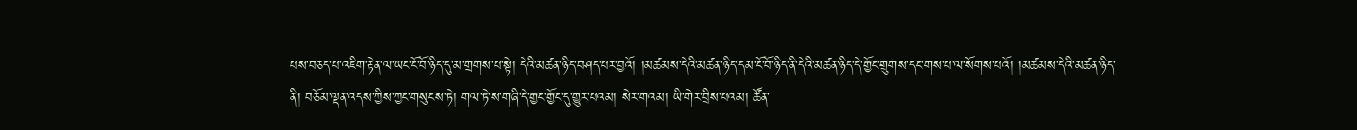པས་བཅད་པ་འཇིག་རྟེན་ལ་ཡང་ངོ་བོ་ཉིད་དུ་མ་གྲགས་པ་སྟེ། དེའི་མཚན་ཉིད་བཤད་པར་བྱའོ། །མཚམས་དེའི་མཚན་ཉིད་དམ་ངོ་བོ་ཉིད་ནི་དེའི་མཚན་ཉིད་དེ་གྱོང་གྲུགས་དང་གས་པ་ལ་སོགས་པའོ། །མཚམས་དེའི་མཚན་ཉིད་ནི། བཅོམ་ལྡན་འདས་ཀྱིས་ཀྱང་གསུངས་ཏེ། གལ་ཏེ་ས་གཞི་དེ་གྱང་གྱོང་དུ་གྱུར་པའམ། སེར་གའམ། ཡི་གེར་བྲིས་པའམ། ཚོན་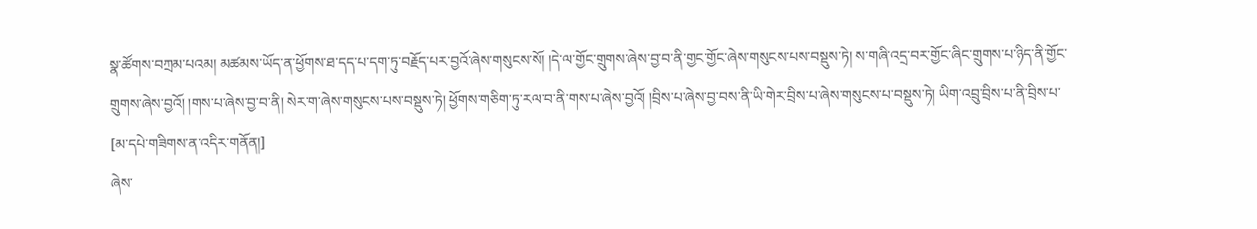སྣ་ཚོགས་བཀྲམ་པའམ། མཚམས་ཡོད་ན་ཕྱོགས་ཐ་དད་པ་དག་ཏུ་བརྗོད་པར་བྱའོ་ཞེས་གསུངས་སོ། །དེ་ལ་གྱོང་གྲུགས་ཞེས་བྱ་བ་ནི་གྱང་གྱོང་ཞེས་གསུངས་པས་བསྡུས་ཏེ། ས་གཞི་འདྲ་བར་གྱོང་ཞིང་གྲུགས་པ་ཉིད་ནི་གྱོང་གྲུགས་ཞེས་བྱའོ། །གས་པ་ཞེས་བྱ་བ་ནི། སེར་ག་ཞེས་གསུངས་པས་བསྡུས་ཏེ། ཕྱོགས་གཅིག་ཏུ་རལ་བ་ནི་གས་པ་ཞེས་བྱའོ། །བྲིས་པ་ཞེས་བྱ་བས་ནི་ཡི་གེར་བྲིས་པ་ཞེས་གསུངས་པ་བསྡུས་ཏེ། ཡིག་འབྲུ་བྲིས་པ་ནི་བྲིས་པ་
[མ་དཔེ་གཟིགས་ན་འདིར་གནོན།]
ཞེས་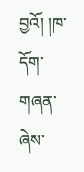བྱའོ། །ཁ་དོག་གཞན་ཞེས་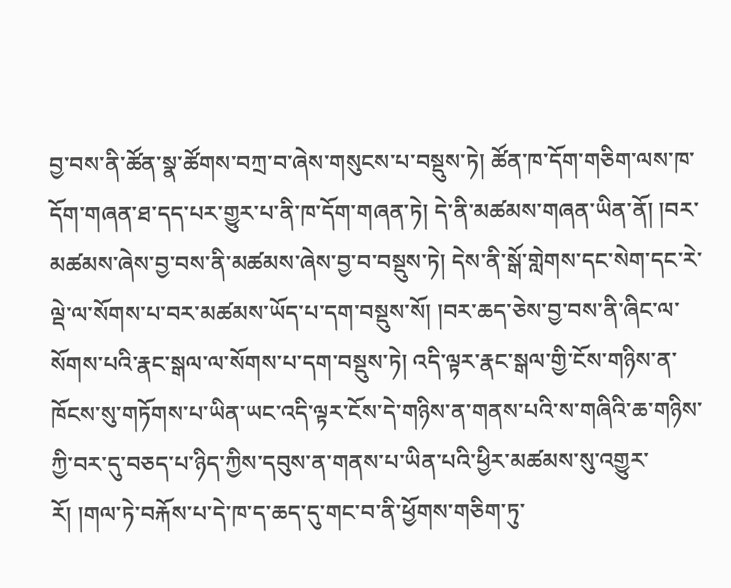བྱ་བས་ནི་ཚོན་སྣ་ཚོགས་བཀྲ་བ་ཞེས་གསུངས་པ་བསྡུས་ཏེ། ཚོན་ཁ་དོག་གཅིག་ལས་ཁ་དོག་གཞན་ཐ་དད་པར་གྱུར་པ་ནི་ཁ་དོག་གཞན་ཏེ། དེ་ནི་མཚམས་གཞན་ཡིན་ནོ། །བར་མཚམས་ཞེས་བྱ་བས་ནི་མཚམས་ཞེས་བྱ་བ་བསྡུས་ཏེ། དེས་ནི་སྒོ་གླེགས་དང་སེག་དང་རེ་ལྡེ་ལ་སོགས་པ་བར་མཚམས་ཡོད་པ་དག་བསྡུས་སོ། །བར་ཆད་ཅེས་བྱ་བས་ནི་ཞིང་ལ་སོགས་པའི་རྣང་སྒལ་ལ་སོགས་པ་དག་བསྡུས་ཏེ། འདི་ལྟར་རྣང་སྒལ་གྱི་ངོས་གཉིས་ན་ཁོངས་སུ་གཏོགས་པ་ཡིན་ཡང་འདི་ལྟར་ངོས་དེ་གཉིས་ན་གནས་པའི་ས་གཞིའི་ཆ་གཉིས་ཀྱི་བར་དུ་བཅད་པ་ཉིད་ཀྱིས་དབུས་ན་གནས་པ་ཡིན་པའི་ཕྱིར་མཚམས་སུ་འགྱུར་རོ། །གལ་ཏེ་བརྐོས་པ་དེ་ཁ་ད་ཆད་དུ་གང་བ་ནི་ཕྱོགས་གཅིག་ཏུ་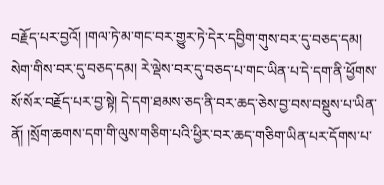བརྗོད་པར་བྱའོ། །གལ་ཏེ་མ་གང་བར་གྱུར་ཏེ་དེར་དབྱིག་གུས་བར་དུ་བཅད་དམ། སེག་གིས་བར་དུ་བཅད་དམ། རེ་ལྡེས་བར་དུ་བཅད་པ་གང་ཡིན་པ་དེ་དག་ནི་ཕྱོགས་སོ་སོར་བརྗོད་པར་བྱ་སྟེ། དེ་དག་ཐམས་ཅད་ནི་བར་ཆད་ཅེས་བྱ་བས་བསྡུས་པ་ཡིན་ནོ། །སྲོག་ཆགས་དག་གི་ལུས་གཅིག་པའི་ཕྱིར་བར་ཆད་གཅིག་ཡིན་པར་དོགས་པ་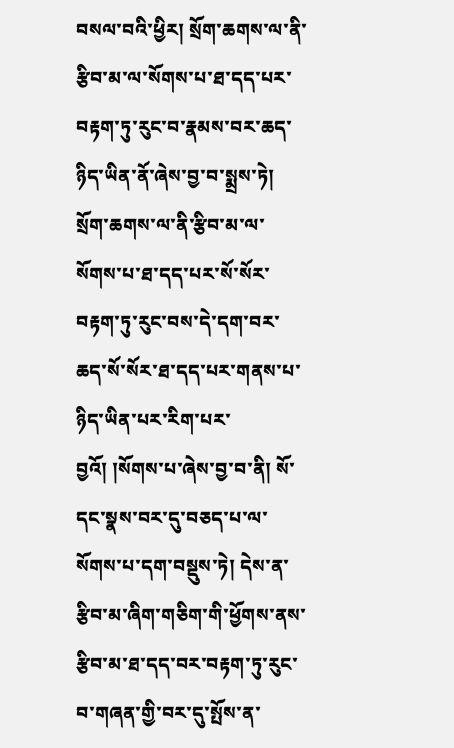བསལ་བའི་ཕྱིར། སྲོག་ཆགས་ལ་ནི་རྩིབ་མ་ལ་སོགས་པ་ཐ་དད་པར་བརྟག་ཏུ་རུང་བ་རྣམས་བར་ཆད་ཉིད་ཡིན་ནོ་ཞེས་བྱ་བ་སྨྲས་ཏེ། སྲོག་ཆགས་ལ་ནི་རྩིབ་མ་ལ་སོགས་པ་ཐ་དད་པར་སོ་སོར་བརྟག་ཏུ་རུང་བས་དེ་དག་བར་ཆད་སོ་སོར་ཐ་དད་པར་གནས་པ་ཉིད་ཡིན་པར་རིག་པར་བྱའོ། །སོགས་པ་ཞེས་བྱ་བ་ནི། སོ་དང་སྣས་བར་དུ་བཅད་པ་ལ་སོགས་པ་དག་བསྡུས་ཏེ། དེས་ན་རྩིབ་མ་ཞིག་གཅིག་གི་ཕྱོགས་ནས་རྩིབ་མ་ཐ་དད་བར་བརྟག་ཏུ་རུང་བ་གཞན་གྱི་བར་དུ་སྤོས་ན་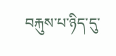བརྐུས་པ་ཉིད་དུ་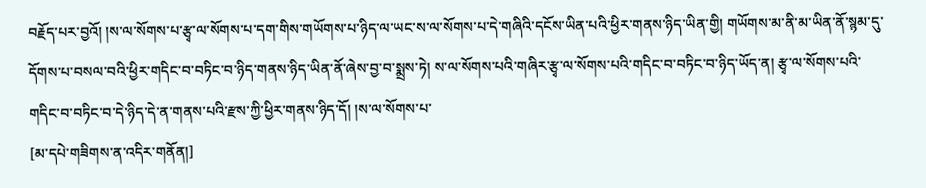བརྗོད་པར་བྱའོ། །ས་ལ་སོགས་པ་རྩྭ་ལ་སོགས་པ་དག་གིས་གཡོགས་པ་ཉིད་ལ་ཡང་ས་ལ་སོགས་པ་དེ་གཞིའི་དངོས་ཡིན་པའི་ཕྱིར་གནས་ཉིད་ཡིན་གྱི། གཡོགས་མ་ནི་མ་ཡིན་ནོ་སྙམ་དུ་དོགས་པ་བསལ་བའི་ཕྱིར་གདིང་བ་བཏིང་བ་ཉིད་གནས་ཉིད་ཡིན་ནོ་ཞེས་བྱ་བ་སྨྲས་ཏེ། ས་ལ་སོགས་པའི་གཞིར་རྩྭ་ལ་སོགས་པའི་གདིང་བ་བཏིང་བ་ཉིད་ཡོད་ན། རྩྭ་ལ་སོགས་པའི་གདིང་བ་བཏིང་བ་དེ་ཉིད་དེ་ན་གནས་པའི་རྫས་ཀྱི་ཕྱིར་གནས་ཉིད་དོ། །ས་ལ་སོགས་པ་
[མ་དཔེ་གཟིགས་ན་འདིར་གནོན།]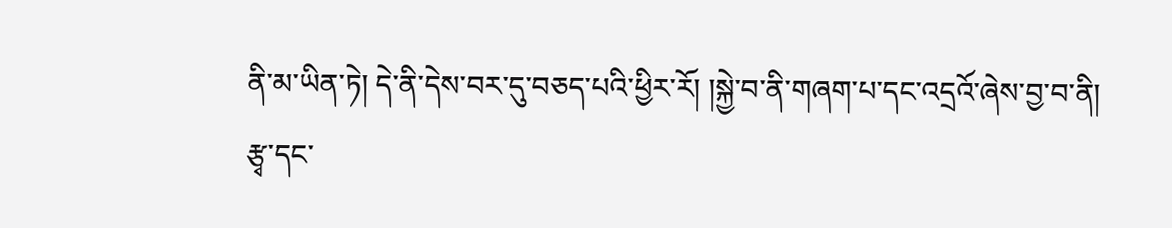ནི་མ་ཡིན་ཏེ། དེ་ནི་དེས་བར་དུ་བཅད་པའི་ཕྱིར་རོ། །སྐྱེ་བ་ནི་གཞག་པ་དང་འདྲའོ་ཞེས་བྱ་བ་ནི། རྩྭ་དང་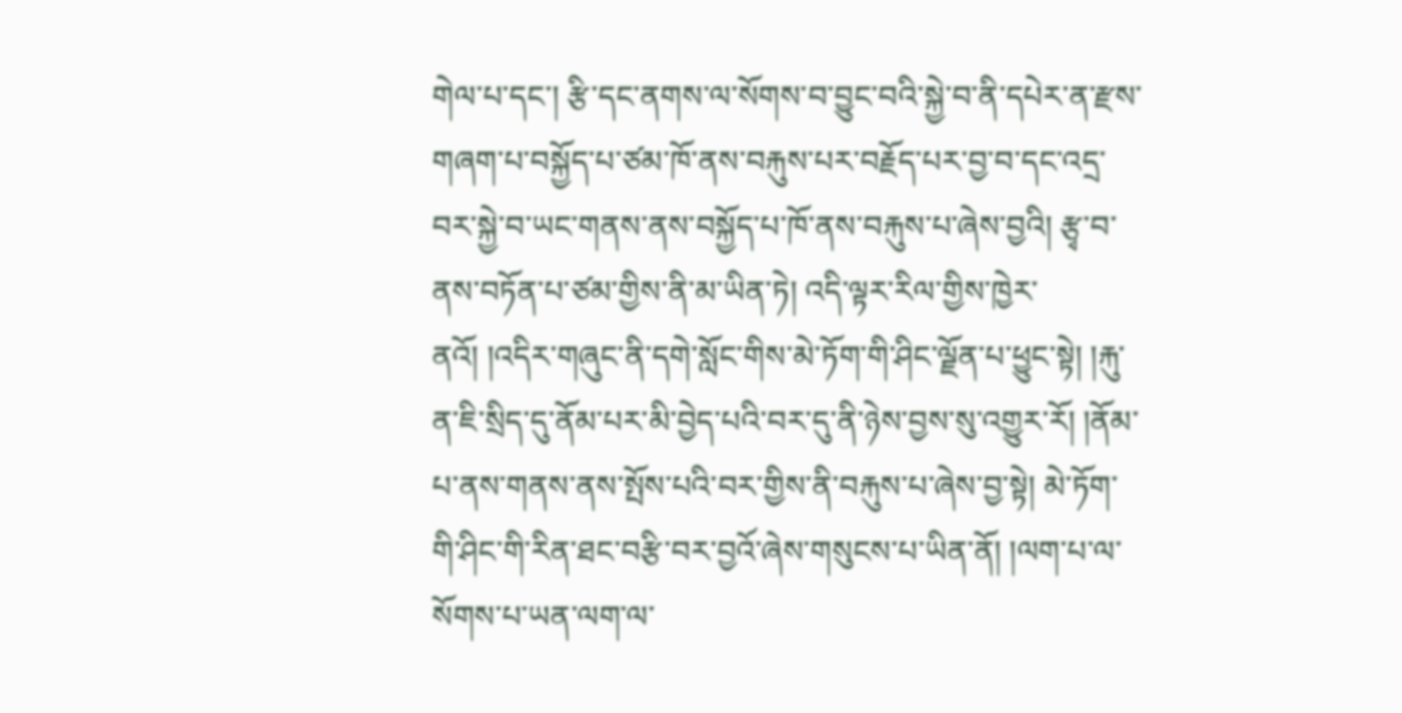གེལ་པ་དང་། རྩི་དང་ནགས་ལ་སོགས་བ་བྱུང་བའི་སྐྱེ་བ་ནི་དཔེར་ན་རྫས་གཞག་པ་བསྐྱོད་པ་ཙམ་ཁོ་ནས་བརྐུས་པར་བརྗོད་པར་བྱ་བ་དང་འདྲ་བར་སྐྱེ་བ་ཡང་གནས་ནས་བསྐྱོད་པ་ཁོ་ནས་བརྐུས་པ་ཞེས་བྱའི། རྩྭ་བ་ནས་བཏོན་པ་ཙམ་གྱིས་ནི་མ་ཡིན་ཏེ། འདི་ལྟར་རིལ་གྱིས་ཁྱེར་ནའོ། །འདིར་གཞུང་ནི་དགེ་སློང་གིས་མེ་ཏོག་གི་ཤིང་ལྗོན་པ་ཕྱུང་སྟེ། །རྐུ་ན་ཇི་སྲིད་དུ་ནོམ་པར་མི་བྱེད་པའི་བར་དུ་ནི་ཉེས་བྱས་སུ་འགྱུར་རོ། །ནོམ་པ་ནས་གནས་ནས་སྤོས་པའི་བར་གྱིས་ནི་བརྐུས་པ་ཞེས་བྱ་སྟེ། མེ་ཏོག་གི་ཤིང་གི་རིན་ཐང་བརྩི་བར་བྱའོ་ཞེས་གསུངས་པ་ཡིན་ནོ། །ལག་པ་ལ་སོགས་པ་ཡན་ལག་ལ་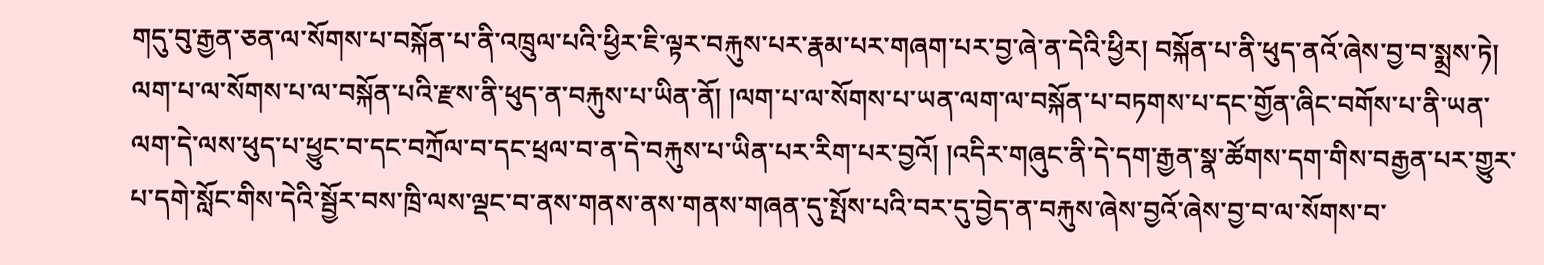གདུ་བུ་རྒྱན་ཅན་ལ་སོགས་པ་བསྐོན་པ་ནི་འཁྲུལ་པའི་ཕྱིར་ཇི་ལྟར་བརྐུས་པར་རྣམ་པར་གཞག་པར་བྱ་ཞེ་ན་དེའི་ཕྱིར། བསྐོན་པ་ནི་ཕུད་ནའོ་ཞེས་བྱ་བ་སྨྲས་ཏེ། ལག་པ་ལ་སོགས་པ་ལ་བསྐོན་པའི་རྫས་ནི་ཕུད་ན་བརྐུས་པ་ཡིན་ནོ། །ལག་པ་ལ་སོགས་པ་ཡན་ལག་ལ་བསྐོན་པ་བཏགས་པ་དང་གྱོན་ཞིང་བགོས་པ་ནི་ཡན་ལག་དེ་ལས་ཕུད་པ་ཕྱུང་བ་དང་བཀྲོལ་བ་དང་ཕྲལ་བ་ན་དེ་བརྐུས་པ་ཡིན་པར་རིག་པར་བྱའོ། །འདིར་གཞུང་ནི་དེ་དག་རྒྱན་སྣ་ཚོགས་དག་གིས་བརྒྱན་པར་གྱུར་པ་དགེ་སློང་གིས་དེའི་སྦྱོར་བས་ཁྲི་ལས་ལྡང་བ་ནས་གནས་ནས་གནས་གཞན་དུ་སྤོས་པའི་བར་དུ་བྱེད་ན་བརྐུས་ཞེས་བྱའོ་ཞེས་བྱ་བ་ལ་སོགས་བ་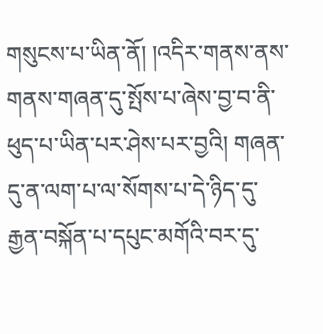གསུངས་པ་ཡིན་ནོ། །འདིར་གནས་ནས་གནས་གཞན་དུ་སྤོས་པ་ཞེས་བྱ་བ་ནི་ཕུད་པ་ཡིན་པར་ཤེས་པར་བྱའི། གཞན་དུ་ན་ལག་པ་ལ་སོགས་པ་དེ་ཉིད་དུ་རྒྱན་བསྐོན་པ་དཔུང་མགོའི་བར་དུ་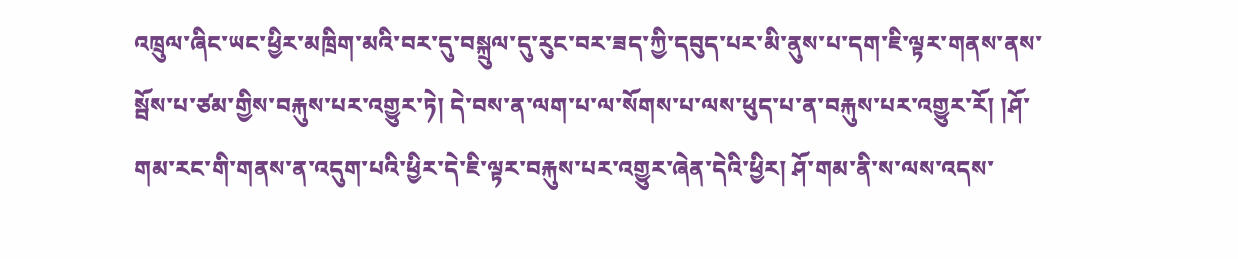འཁྲུལ་ཞིང་ཡང་ཕྱིར་མཁྲིག་མའི་བར་དུ་བསྐྲུལ་དུ་རུང་བར་ཟད་ཀྱི་དབུད་པར་མི་ནུས་པ་དག་ཇི་ལྟར་གནས་ནས་སྦོས་པ་ཙམ་གྱིས་བརྐུས་པར་འགྱུར་ཏེ། དེ་བས་ན་ལག་པ་ལ་སོགས་པ་ལས་ཕུད་པ་ན་བརྐུས་པར་འགྱུར་རོ། །ཤོ་གམ་རང་གི་གནས་ན་འདུག་པའི་ཕྱིར་དེ་ཇི་ལྟར་བརྐུས་པར་འགྱུར་ཞེན་དེའི་ཕྱིར། ཤོ་གམ་ནི་ས་ལས་འདས་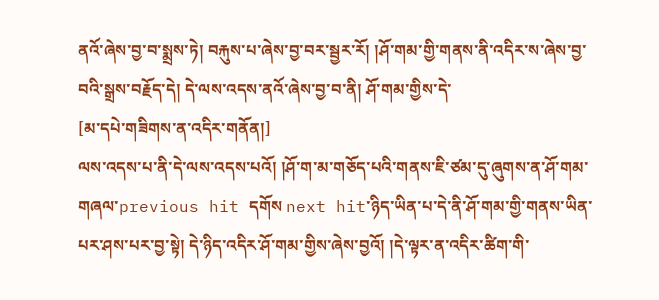ནའོ་ཞེས་བྱ་བ་སྨྲས་ཏེ། བརྐུས་པ་ཞེས་བྱ་བར་སྦྱར་རོ། །ཤོ་གམ་གྱི་གནས་ནི་འདིར་ས་ཞེས་བྱ་བའི་སྒྲས་བརྗོད་དེ། དེ་ལས་འདས་ནའོ་ཞེས་བྱ་བ་ནི། ཤོ་གམ་གྱིས་དེ་
[མ་དཔེ་གཟིགས་ན་འདིར་གནོན།]
ལས་འདས་པ་ནི་དེ་ལས་འདས་པའོ། །ཤོ་ག་མ་གཅོད་པའི་གནས་ཇི་ཙམ་དུ་ཞུགས་ན་ཤོ་གམ་གཞལ་previous hit དགོས next hit་ཉིད་ཡིན་པ་དེ་ནི་ཤོ་གམ་གྱི་གནས་ཡིན་པར་ཤས་པར་བྱ་སྟེ། དེ་ཉིད་འདིར་ཤོ་གམ་གྱིས་ཞེས་བྱའོ། །དེ་ལྟར་ན་འདིར་ཚིག་གི་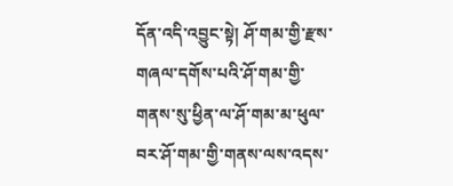དོན་འདི་འབྱུང་སྟེ། ཤོ་གམ་གྱི་རྫས་གཞལ་དགོས་པའི་ཤོ་གམ་གྱི་གནས་སུ་ཕྱིན་ལ་ཤོ་གམ་མ་ཕུལ་བར་ཤོ་གམ་གྱི་གནས་ལས་འདས་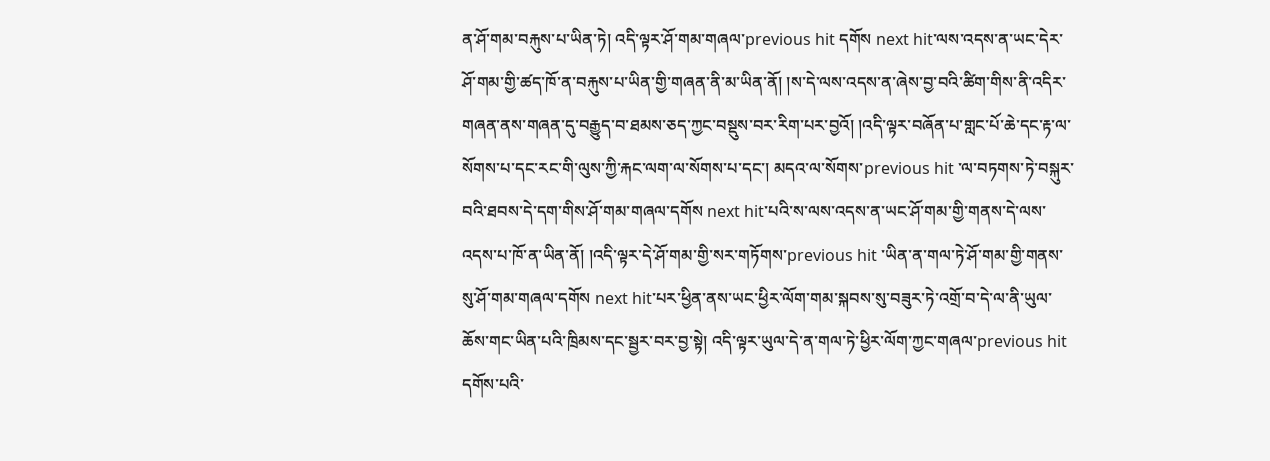ན་ཤོ་གམ་བརྐུས་པ་ཡིན་ཏེ། འདི་ལྟར་ཤོ་གམ་གཞལ་previous hit དགོས next hit་ལས་འདས་ན་ཡང་དེར་ཤོ་གམ་གྱི་ཚད་ཁོ་ན་བརྐུས་པ་ཡིན་གྱི་གཞན་ནི་མ་ཡིན་ནོ། །ས་དེ་ལས་འདས་ན་ཞེས་བྱ་བའི་ཚིག་གིས་ནི་འདིར་གཞན་ནས་གཞན་དུ་བརྒྱུད་བ་ཐམས་ཅད་ཀྱང་བསྡུས་བར་རིག་པར་བྱའོ། །འདི་ལྟར་བཞོན་པ་གླང་པོ་ཆེ་དང་རྟ་ལ་སོགས་པ་དང་རང་གི་ལུས་ཀྱི་རྐང་ལག་ལ་སོགས་པ་དང་། མདའ་ལ་སོགས་previous hit ་ལ་བཏགས་ཏེ་བསྐུར་བའི་ཐབས་དེ་དག་གིས་ཤོ་གམ་གཞལ་དགོས next hit་པའི་ས་ལས་འདས་ན་ཡང་ཤོ་གམ་གྱི་གནས་དེ་ལས་འདས་པ་ཁོ་ན་ཡིན་ནོ། །འདི་ལྟར་དེ་ཤོ་གམ་གྱི་སར་གཏོགས་previous hit ་ཡིན་ན་གལ་ཏེ་ཤོ་གམ་གྱི་གནས་སུ་ཤོ་གམ་གཞལ་དགོས next hit་པར་ཕྱིན་ནས་ཡང་ཕྱིར་ལོག་གམ་སྐབས་སུ་བཟུར་ཏེ་འགྲོ་བ་དེ་ལ་ནི་ཡུལ་ཆོས་གང་ཡིན་པའི་ཁྲིམས་དང་སྦྱར་བར་བྱ་སྟེ། འདི་ལྟར་ཡུལ་དེ་ན་གལ་ཏེ་ཕྱིར་ལོག་ཀྱང་གཞལ་previous hit དགོས་པའི་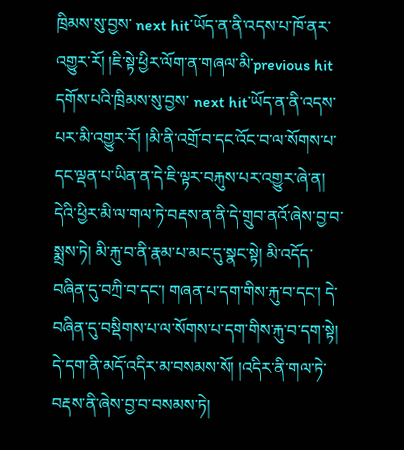ཁྲིམས་སུ་བྱས་ next hit་ཡོད་ན་ནི་འདས་པ་ཁོ་ནར་འགྱུར་རོ། །ཇི་སྟེ་ཕྱིར་ལོག་ན་གཞལ་མི་previous hit དགོས་པའི་ཁྲིམས་སུ་བྱས་ next hit་ཡོད་ན་ནི་འདས་པར་མི་འགྱུར་རོ། །མི་ནི་འགྲོ་བ་དང་འོང་བ་ལ་སོགས་པ་དང་ལྡན་པ་ཡིན་ན་དེ་ཇི་ལྟར་བརྐུས་པར་འགྱུར་ཞེ་ན། དེའི་ཕྱིར་མི་ལ་གལ་ཏེ་བརྡས་ན་ནི་དེ་གྲུབ་ནའོ་ཞེས་བྱ་བ་སྨྲས་ཏེ། མི་རྐུ་བ་ནི་རྣམ་པ་མང་དུ་སྣང་སྟེ། མི་འདོད་བཞིན་དུ་བཀྲི་བ་དང་། གཞན་པ་དག་གིས་རྐུ་བ་དང་། དེ་བཞིན་དུ་བསྡིགས་པ་ལ་སོགས་པ་དག་གིས་རྐུ་བ་དག་སྟེ། དེ་དག་ནི་མདོ་འདིར་མ་བསམས་སོ། །འདིར་ནི་གལ་ཏེ་བརྡས་ནི་ཞེས་བྱ་བ་བསམས་ཏེ།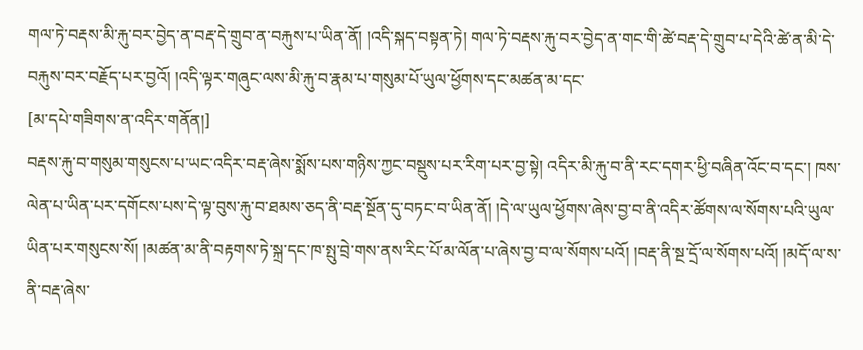གལ་ཏེ་བརྡས་མི་རྐུ་བར་བྱེད་ན་བརྡ་དེ་གྲུབ་ན་བརྐུས་པ་ཡིན་ནོ། །འདི་སྐད་བསྟན་ཏེ། གལ་ཏེ་བརྡས་རྐུ་བར་བྱེད་ན་གང་གི་ཚེ་བརྡ་དེ་གྲུབ་པ་དེའི་ཚེ་ན་མི་དེ་བརྐུས་བར་བརྗོད་པར་བྱའོ། །འདི་ལྟར་གཞུང་ལས་མི་རྐུ་བ་རྣམ་པ་གསུམ་པོ་ཡུལ་ཕྱོགས་དང་མཚན་མ་དང་
[མ་དཔེ་གཟིགས་ན་འདིར་གནོན།]
བརྡས་རྐུ་བ་གསུམ་གསུངས་པ་ཡང་འདིར་བརྡ་ཞེས་སྨོས་པས་གཉིས་ཀྱང་བསྡུས་པར་རིག་པར་བྱ་སྟེ། འདིར་མི་རྐུ་བ་ནི་རང་དགར་ཕྱི་བཞིན་འོང་བ་དང་། ཁས་ལེན་པ་ཡིན་པར་དགོངས་པས་དེ་ལྟ་བུས་རྐུ་བ་ཐམས་ཅད་ནི་བརྡ་སྔོན་དུ་བཏང་བ་ཡིན་ནོ། །དེ་ལ་ཡུལ་ཕྱོགས་ཞེས་བྱ་བ་ནི་འདིར་ཚོགས་ལ་སོགས་པའི་ཡུལ་ཡིན་པར་གསུངས་སོ། །མཚན་མ་ནི་བརྟགས་ཏེ་སྐྲ་དང་ཁ་སྤུ་བྲེ་གས་ནས་རིང་པོ་མ་ལོན་པ་ཞེས་བྱ་བ་ལ་སོགས་པའོ། །བརྡ་ནི་སྔ་དྲོ་ལ་སོགས་པའོ། །མདོ་ལ་ས་ནི་བརྡ་ཞེས་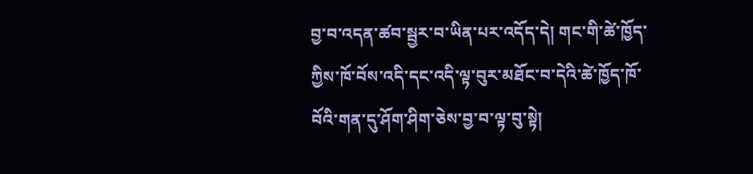བྱ་བ་འདན་ཚབ་སྦྱར་བ་ཡིན་པར་འདོད་དེ། གང་གི་ཚེ་ཁྱོད་ཀྱིས་ཁོ་བོས་འདི་དང་འདི་ལྟ་བུར་མཐོང་བ་དེའི་ཚེ་ཁྱོད་ཁོ་བོའི་གན་དུ་ཤོག་ཤིག་ཅེས་བྱ་བ་ལྟ་བུ་སྟེ།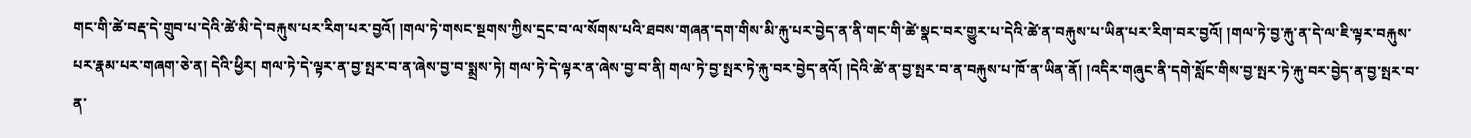གང་གི་ཚེ་བརྡ་དེ་གྲུབ་པ་དེའི་ཚེ་མི་དེ་བརྐུས་པར་རིག་པར་བྱའོ། །གལ་ཏེ་གསང་སྔགས་ཀྱིས་དྲང་བ་ལ་སོགས་པའི་ཐབས་གཞན་དག་གིས་མི་རྐུ་པར་བྱེད་ན་ནི་གང་གི་ཚེ་སྣང་བར་གྱུར་པ་དེའི་ཚེ་ན་བརྐུས་པ་ཡིན་པར་རིག་བར་བྱའོ། །གལ་ཏེ་བྱ་རྐུ་ན་དེ་ལ་ཇི་ལྟར་བརྐུས་པར་རྣམ་པར་གཞག་ཅེ་ན། དེའི་ཕྱིར། གལ་ཏེ་དེ་ལྟར་ན་བྱ་སྤར་བ་ན་ཞེས་བྱ་བ་སྨྲས་ཏེ། གལ་ཏེ་དེ་ལྟར་ན་ཞེས་བྱ་བ་ནི། གལ་ཏེ་བྱ་སྤར་ཏེ་རྐུ་བར་བྱེད་ནའོ། །དེའི་ཚེ་ན་བྱ་སྤར་བ་ན་བརྐུས་པ་ཁོ་ན་ཡིན་ནོ། །འདིར་གཞུང་ནི་དགེ་སློང་གིས་བྱ་སྤར་ཏེ་རྐུ་བར་བྱེད་ན་བྱ་སྤར་བ་ན་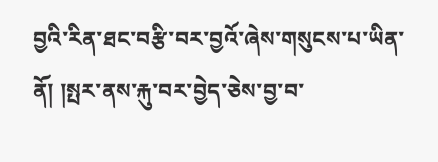བྱའི་རིན་ཐང་བརྩི་བར་བྱའོ་ཞེས་གསུངས་པ་ཡིན་ནོ། །སྤར་ནས་རྐུ་བར་བྱེད་ཅེས་བྱ་བ་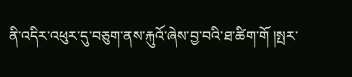ནི་འདིར་འཕུར་དུ་བཅུག་ནས་རྐུའོ་ཞེས་བྱ་བའི་ཐ་ཚིག་གོ །སྤར་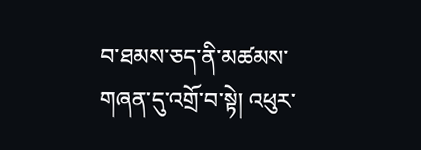བ་ཐམས་ཅད་ནི་མཚམས་གཞན་དུ་འགྲོ་བ་སྟེ། འཕུར་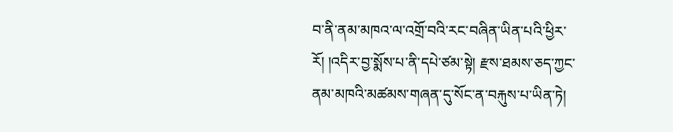བ་ནི་ནམ་མཁའ་ལ་འགྲོ་བའི་རང་བཞིན་ཡིན་པའི་ཕྱིར་རོ། །འདིར་བྱ་སྨོས་པ་ནི་དཔེ་ཙམ་སྟེ། རྫས་ཐམས་ཅད་ཀྱང་ནམ་མཁའི་མཚམས་གཞན་དུ་སོང་ན་བརྐུས་པ་ཡིན་ཏེ།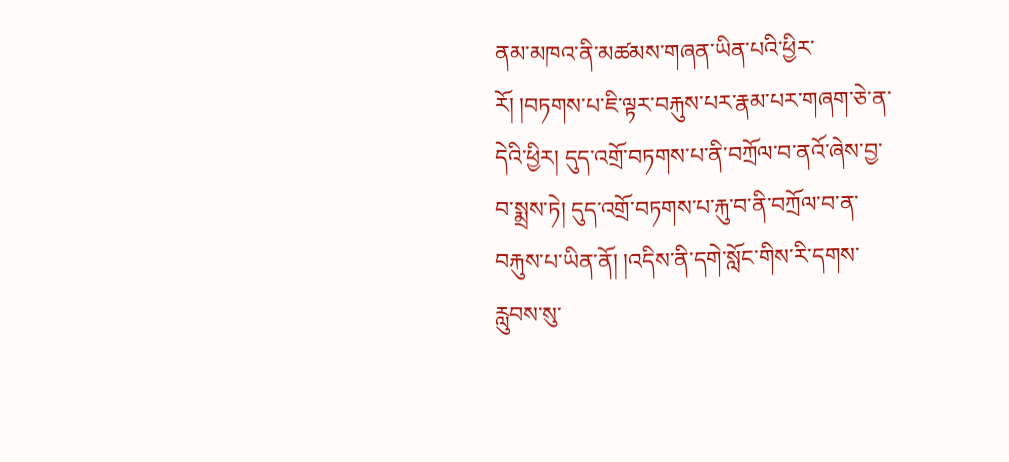ནམ་མཁའ་ནི་མཚམས་གཞན་ཡིན་པའི་ཕྱིར་རོ། །བཏགས་པ་ཇི་ལྟར་བརྐུས་པར་རྣམ་པར་གཞག་ཅེ་ན་དེའི་ཕྱིར། དུད་འགྲོ་བཏགས་པ་ནི་བཀྲོལ་བ་ནའོ་ཞེས་བྱ་བ་སྨྲས་ཏེ། དུད་འགྲོ་བཏགས་པ་རྐུ་བ་ནི་བཀྲོལ་བ་ན་བརྐུས་པ་ཡིན་ནོ། །འདིས་ནི་དགེ་སློང་གིས་རི་དགས་རླུབས་སུ་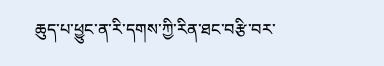ཆུད་པ་ཕྱུང་ན་རི་དགས་ཀྱི་རིན་ཐང་བརྩི་བར་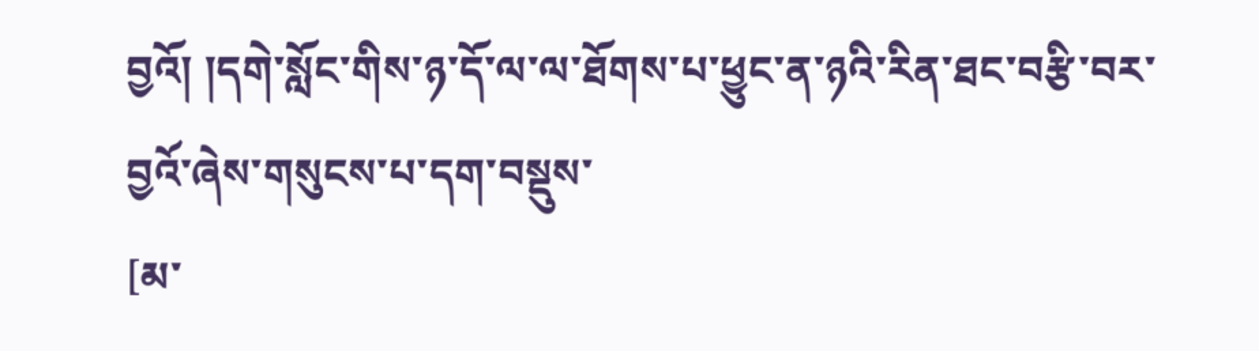བྱའོ། །དགེ་སློང་གིས་ཉ་དོ་ལ་ལ་ཐོགས་པ་ཕྱུང་ན་ཉའི་རིན་ཐང་བརྩི་བར་བྱའོ་ཞེས་གསུངས་པ་དག་བསྡུས་
[མ་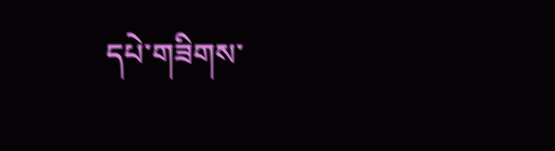དཔེ་གཟིགས་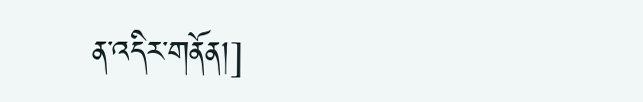ན་འདིར་གནོན།]